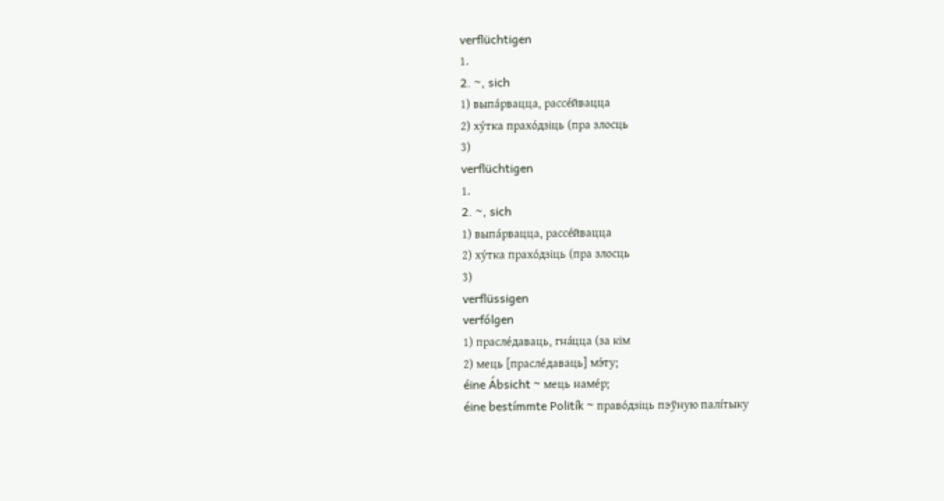verflüchtigen
1.
2. ~, sich
1) выпа́рвацца, рассе́йвацца
2) ху́тка прахо́дзіць (пра злосць
3)
verflüchtigen
1.
2. ~, sich
1) выпа́рвацца, рассе́йвацца
2) ху́тка прахо́дзіць (пра злосць
3)
verflüssigen
verfólgen
1) прасле́даваць, гна́цца (за кім
2) мець [прасле́даваць] мэ́ту;
éine Ábsicht ~ мець наме́р;
éine bestímmte Politík ~ право́дзіць пэўную палі́тыку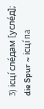3) ісці́ сле́дам [усле́д];
die Spur ~ ісці́ па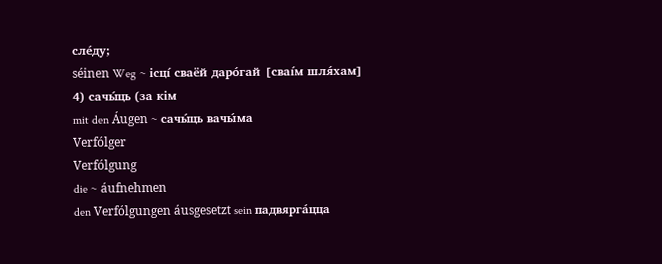сле́ду;
séinen Weg ~ ісці́ сваёй даро́гай [сваі́м шля́хам]
4) сачы́ць (за кім
mit den Áugen ~ сачы́ць вачы́ма
Verfólger
Verfólgung
die ~ áufnehmen
den Verfólgungen áusgesetzt sein падвярга́цца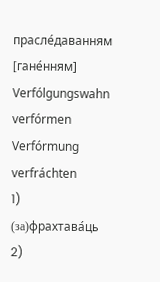прасле́даванням [гане́нням]
Verfólgungswahn
verfórmen
Verfórmung
verfráchten
1) (за)фрахтава́ць
2)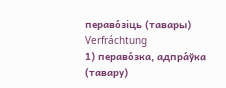пераво́зіць (тавары)
Verfráchtung
1) пераво́зка, адпра́ўка (тавару)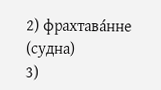2) фрахтава́нне (судна)
3)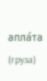апла́та (груза)